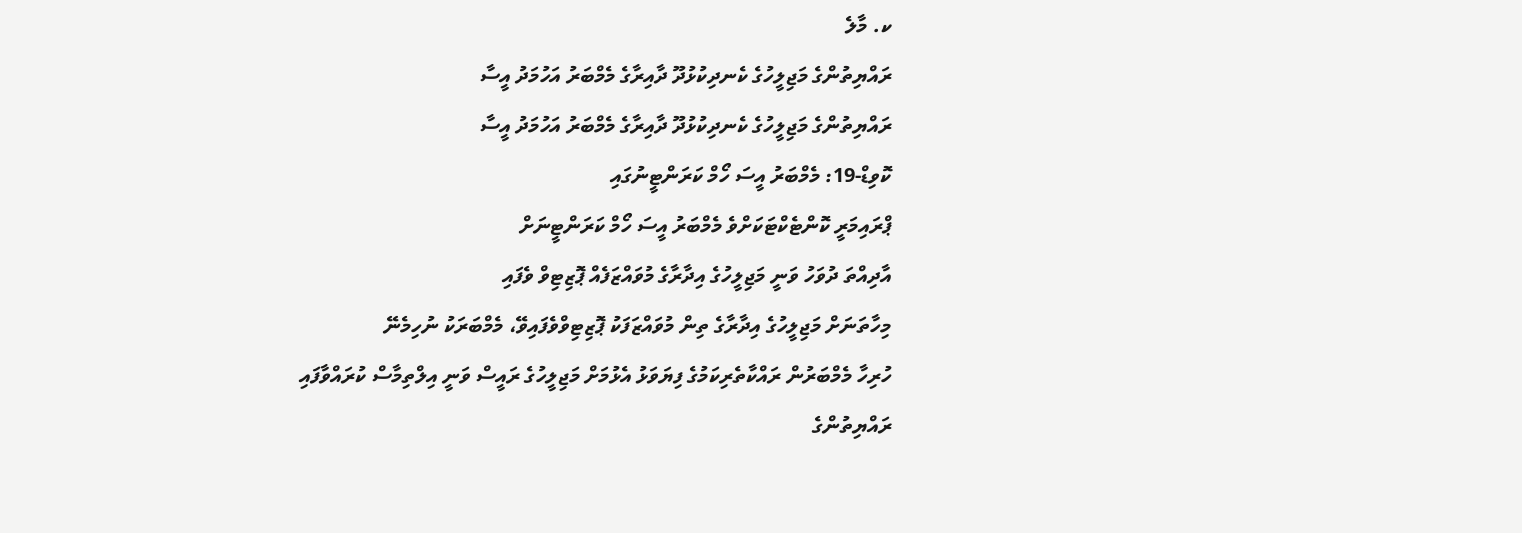ކ. މާލެ
ރައްޔިތުންގެ މަޖިލީހުގެ ކެނދިކުޅުދޫ ދާއިރާގެ މެމްބަރު އަހުމަދު އީސާ
ރައްޔިތުންގެ މަޖިލީހުގެ ކެނދިކުޅުދޫ ދާއިރާގެ މެމްބަރު އަހުމަދު އީސާ
ކޮވިޑް-19: މެމްބަރު އީސަ ހޯމް ކަރަންޓީނުގައި
ޕްރައިމަރީ ކޮންޓެކްޓަކަށްވެ މެމްބަރު އީސަ ހޯމް ކަރަންޓީނަށް
އާދިއްތަ ދުވަހު ވަނީ މަޖިލީހުގެ އިދާރާގެ މުވައްޒަފެއް ޕޮޒިޓިވް ވެފައި
މިހާތަނަށް މަޖިލީހުގެ އިދާރާގެ ތިން މުވައްޒަފަކު ޕޮޒިޓިވްވެފައިވޭ، މެމްބަރަކު ނުހިމެނޭ
ހުރިހާ މެމްބަރުން ރައްކާތެރިކަމުގެ ފިޔަވަޅު އެޅުމަށް މަޖިލީހުގެ ރައީސް ވަނީ އިލްތިމާސް ކުރައްވާފައި
ރައްޔިތުންގެ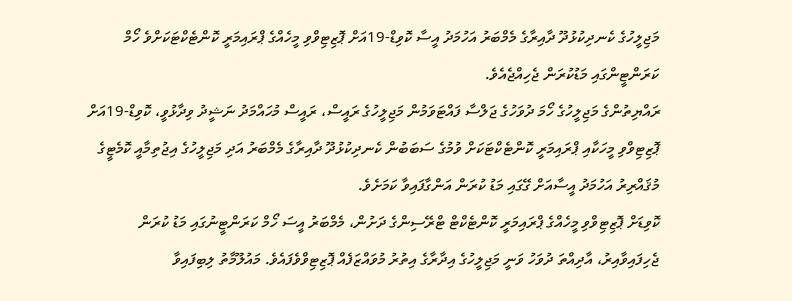މަޖިލީހުގެ ކެނދިކުޅުދޫ ދާއިރާގެ މެމްބަރު އަހުމަދު އީސާ ކޮވިޑް-19އަށް ޕޮޒިޓިވްވި މީހެއްގެ ޕްރައިމަރީ ކޮންޓެކްޓަކަށްވެ ހޯމް ކަރަންޓީންގައި މަޑުކުރަން ޖެހިއްޖެއެވެ.
ރައްޔިތުންގެ މަޖިލީހުގެ ހޯމަ ދުވަހުގެ ޖަލްސާ ފައްޓަވަމުން މަޖިލީހުގެ ރައީސް، ރައީސް މުހައްމަދު ނަޝީދު ވިދާޅުވީ، ކޮވިޑް-19އަށް ޕޮޒިޓިވްވި މީހަކާއި ޕްރައިމަރީ ކޮންޓެކްޓަކަށް ވުމުގެ ސަބަބުން ކެނދިކުޅުދޫ ދާއިރާގެ މެމްބަރު އަދި މަޖިލީހުގެ އިޖުތިމާއީ ކޮމެޓީގެ މުޤައްރިރު އަހުމަދު އީސާއަށް ގޭގައި މަޑު ކުރަން އަންގާފައިވާ ކަމަށެވެ.
ކޮވިޑަށް ޕޮޒިޓިވްވި މީހެއްގެ ޕްރައިމަރީ ކޮންޓެކްޓް ޓްރޭސިންގެ ދަށުން، މެމްބަރު އީސަ ހޯމް ކަރަންޓީނުގައި މަޑު ކުރަން ޖެހިފައިވާއިރު، އާދިއްތަ ދުވަހު ވަނީ މަޖިލީހުގެ އިދާރާގެ އިތުރު މުވައްޒަފެއް ޕޮޒިޓިވްވެފައެވެ. މައުލޫމާތު ލިބިފައިވާ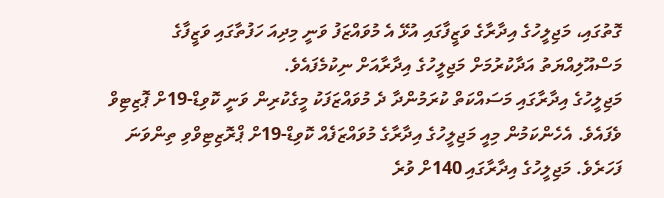ގޮތުގައި، މަޖިލީހުގެ އިދާރާގެ ވަޒީފާގައި އުޅޭ އެ މުވައްޒަފު ވަނީ މިދިއަ ހަފުތާގައި ވަޒީފާގެ މަސްއޫލިއްޔަތު އަދާކުރުމަށް މަޖިލީހުގެ އިދާރާއަށް ނިކުމެފައެވެ.
މަޖިލީހުގެ އިދާރާގައި މަސައްކަތް ކުރަމުންދާ ދެ މުވައްޒަފަކު މީގެކުރިން ވަނީ ކޮވިޑް-19ށް ޕޮޒިޓިވް ވެފައެވެ. އެހެންކަމުން މިއީ މަޖިލީހުގެ އިދާރާގެ މުވައްޒަފެއް ކޮވިޑް-19ށް ޕްރޮޒިޓިވްވި ތިންވަނަ ފަހަރެވެ. މަޖިލީހުގެ އިދާރާގައި 140ށް ވުރެ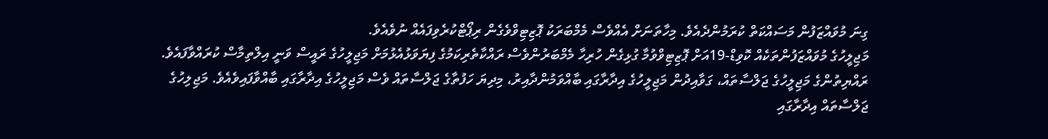ގިނަ މުވައްޒަފުން މަސައްކަތް ކުރަމުންދެއެވެ. މިހާތަނަށް އެއްވެސް މެމްބަރަކު ޕޮޒިޓިވްވެގެން ރިޕޯޓްކުރެވިފައެއް ނުވެއެވެ.
މަޖިލީހުގެ މުވައްޒަފުންތަކެއް ކޮވިޑް-19އަށް ޕޮޒިޓިވްވުމާ ގުޅިގެން ހުރިހާ މެމްބަރުންވެސް ރައްކާތެރިކަމުގެ ފިޔަވަޅުއެޅުމަށް މަޖިލީހުގެ ރައީސް ވަނީ އިލްތިމާސް ކުރައްވާފައެވެ.
ރައްޔިތުންގެ މަޖިލީހުގެ ޖަލްސާތައް، ގަވާއިދުން މަޖިލީހުގެ އިދާރާގައި ބާއްވަމުންދާއިރު، މިދިޔަ ހަފުތާގެ ޖަލްސާތައް ވެސް މަޖިލީހުގެ އިދާރާގައި ބާއްވާފައިވެއެވެ. މަޖިލިހުގެ ޖަލްސާތައް އިދާރާގައި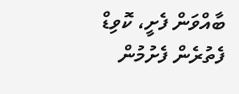ބާއްވަން ފެށީ، ކޮވިޑް ފެތުރެން ފެށުމުން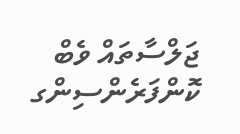ޖަލްސާތައް ވެބް ކޮންފަރެންސިންގ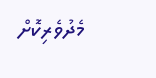މެދުވެރިކޮށް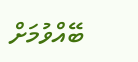ބޭއްވުމަށް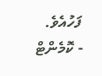ފަހުއެވެ.
- ކޮމެންޓް